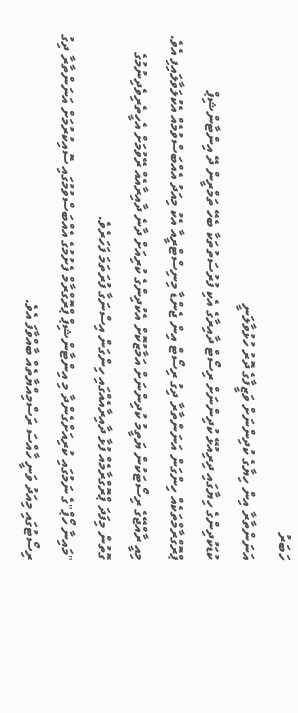ހަބަރު
އަނަންތާރާ އިން ހިޔާގެ ކުދިންނަށް ވަޒީފާގެ ދޮރު ހުޅުވާލަނީ
ކުޑަކުދިންގެ ހިޔާގައި ދިރިއުޅޭ ކުދިންނަށް ރިސޯޓް ދާއިރާގެ އެކި ފުރުސަތުތަކާ ބެހޭ ތަމްރީން ދޭ އިންޓާންޝިޕް ޕްރޮގްރާމްތަކެއް ހިންގަން އަނަންތާރާ ދިގު ރިސޯޓް އިން ޖެންޑާ މިނިސްޓްރީއާ އެކު މިއަދު އެއްބަސްވުމެއް އެކުލަވާލައިފި އެވެ.
މިއީ ރާއްޖޭގެ ރިސޯޓަކުން ޔަތީމު ކުދިންނަށް އަމާޒުކޮށް އެކުދިންގެ ކުރިއަށް ދާނެ ދާއިރާއެއް ރޭވުމަށް އެހީތެރިވެދިނުމުގެ ގޮތުން މިފަދަ ޕްރޮގްރާމެއް ފުޅާ ދާއިރާއެއްގައި ހިންގަން އިސްނަގާ ފުރަތަމަ ފަހަރެވެ.
"މައިނާ ހޯޕް"ގެ ނަމުގައި ކުރިއަށްގެންދާ މި އިންޓާންޝިޕް ޕްރޮގްރާމް ފެށުމުގެ އެއްބަސްވުމުގައި ސޮއިކުރުމަށް އަނަންތާރާ ދިގު ރިސޯޓުގައި މިއަދު ވަނީ ހާއްސަ ރަސްމިއްޔާތެއް ބާއްވާފަ އެވެ.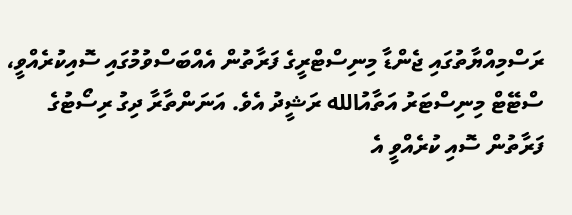ރަސްމިއްޔާތުގައި ޖެންޑާ މިނިސްޓްރީގެ ފަރާތުން އެއްބަސްވުމުގައި ސޮއިކުރެއްވީ، ސްޓޭޓް މިނިސްޓަރު އަތާއުالله ރަޝީދު އެވެ. އަނަންތާރާ ދިގު ރިސޯޓުގެ ފަރާތުން ސޮއި ކުރެއްވީ އެ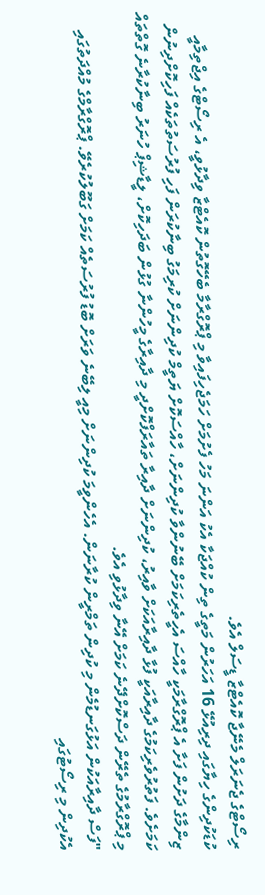ރިސޯޓްގެ ޖެނަރަލް މެނޭޖާ ކޮއެޓްޒާ ޑީސަލް އެވެ.
ކުޑަކުދިންގެ ހިޔާގައި ދިރިއުޅޭ 16 އަހަރުން މަތީގެ ތިން ކުއްޖަކާ އެކު އަންނަ މަހު ފެށުމަށް ހަމަޖެހިފައިވާ މި ޕްރޮގްރާމާ ބެހޭގޮތުން ކޮއެޓްޒާ ވިދާޅުވީ، އެ ރިސޯޓްގެ އިޖްތިމާއީ ޒިންމާގެ ދަށުން ފަށާ އެ ޕްރޮގްރާމަކީ ހާއްސަ އެހީތެރިކަމަށް ބޭނުންވާ ކުދިންނަށް، ހާއްސަކޮށް ޔަތީމް ކުދިންނަށް ކުރިމަގު ބިނާކުރަން ފަހި ފުރުސަތުތަކެއް ފަހިކޮށްދިނުން ކަމަށެވެ. ފަތުރުވެރިކަމުގެ ދާއިރާއަކީ ފުޅާ ދާއިރާއަކަށް ވާއިރު، ކުދިންނަށް ދާއިރާ ތައާރަފްކޮށްދީ މި ދާއިރާގެ މީހުންނާ ގުޅުން ބަދަހިކޮށް، ލީޑާޝިޕް ހުނަރު ބިނާކުރާނެ ގޮތްތައް މި ޕްރޮގްރާމުގެ ތެރޭން ދަސްކޮށްދޭނެ ކަމަށް އޭނާ ވިދާޅުވި އެވެ.
"ފަސް ދާއިރާއަކުން އަޅުގަނޑުމެން މި ކުދިން ތަމްރީން ކުރާނަން. އެހެންވީމަ ކުދިންނަށް މިއީ ލިބޭނެ ވަރަށް ބޮޑު ފުރުސަތެއް ކަމަށް ގަބޫލުކުރެވޭ. ޕްރޮގްރާމްގެ މުއްދަތުގައި އެކުދިން މި ރިސޯޓުގައި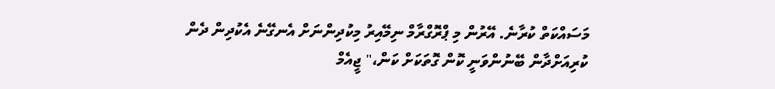މަސައްކަތް ކުރާނެ. އޭރުން މި ޕްރޮގްރާމް ނިމޭއިރު މިކުދިންނަށް އެނގޭނެ އެކުދިން ދެން ކުރިއަށްދާން ބޭނުންވަނީ ކޮން ގޮތަކަށް ކަން،" ޖީއެމް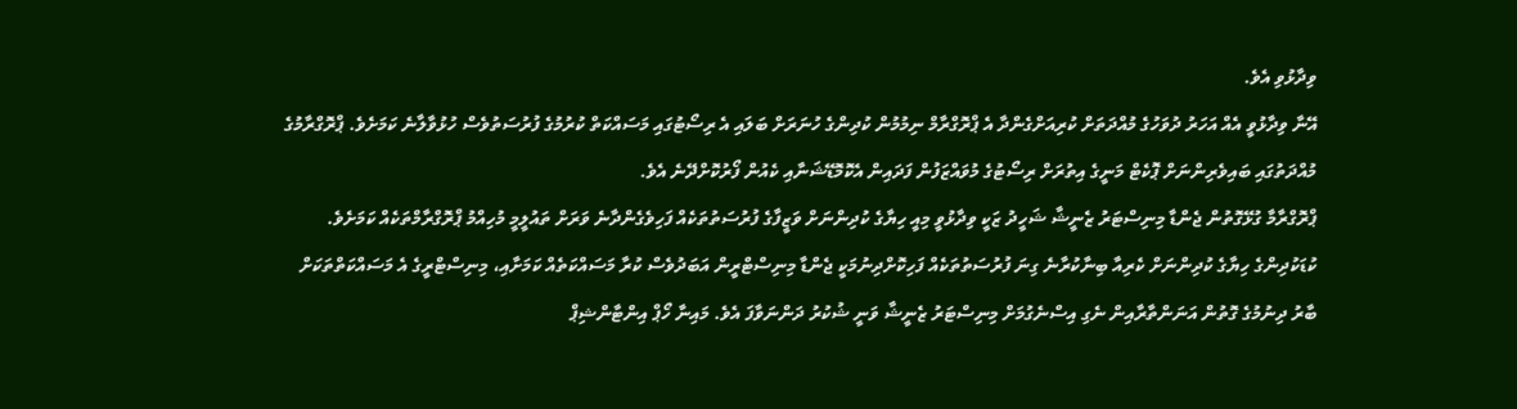ވިދާޅުވި އެވެ.
އޭނާ ވިދާޅުވީ އެއް އަހަރު ދުވަހުގެ މުއްދަތަށް ކުރިއަށްގެންދާ އެ ޕްރޮގްރާމް ނިމުމުން ކުދިންގެ ހުނަރަށް ބަލައި އެ ރިސޯޓުގައި މަސައްކަތް ކުރުމުގެ ފުރުސަތުވެސް ހުޅުވާލާނެ ކަމަށެވެ. ޕްރޮގްރާމުގެ މުއްދަތުގައި ބައިވެރިންނަށް ޕޮކެޓް މަނީގެ އިތުރަށް ރިސޯޓުގެ މުވައްޒަފުން ފަދައިން އެކޮމޮޑޭޝަނާއި ކެއުން ފޯރުކޮށްދޭނެ އެވެ.
ޕްރޮގްރާމާ ގުޅޭގޮތުން ޖެންޑާ މިނިސްޓަރު ޒެނީޝާ ޝަހީދު ޒަކީ ވިދާޅުވީ މިއީ ހިޔާގެ ކުދިންނަށް ވަޒީފާގެ ފުރުސަތުތަކެއް ފަހިވެގެންދާނެ ވަރަށް ތައުލީމީ މުހިއްމު ޕްރޮގްރާމްތަކެއް ކަމަށެވެ. ކުޑަކުދިންގެ ހިޔާގެ ކުދިންނަށް ކެރިއާ ބިނާކުރާނެ ގިނަ ފުރުސަތުތަކެއް ފަހިކޮށްދިނުމަކީ ޖެންޑާ މިނިސްޓްރީން އަބަދުވެސް ކުރާ މަސައްކަތެއް ކަމަށާއި، މިނިސްޓްރީގެ އެ މަސައްކަތްތަކަށް ބާރު ދިނުމުގެ ގޮތުން އަނަންތާރާއިން ނެގި އިސްނެގުމަށް މިނިސްޓަރު ޒެނީޝާ ވަނީ ޝުކުރު ދަންނަވާފަ އެވެ. މައިނާ ހޯޕް އިންޓާންޝިޕް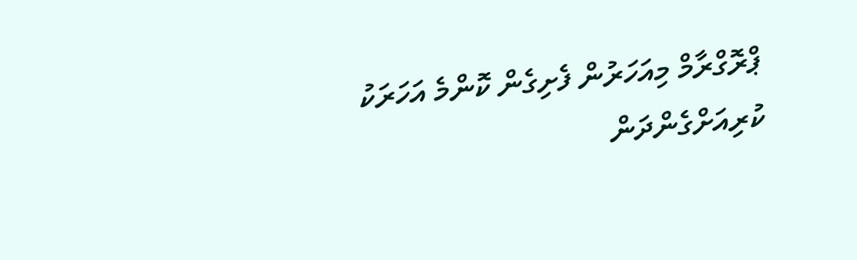ޕްރޮގްރާމް މިއަހަރުން ފެށިގެން ކޮންމެ އަހަރަކު ކުރިއަށްގެންދަން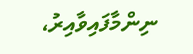ނިންމާފައިވާއިރު،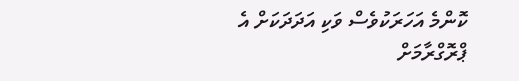ކޮންމެ އަހަރަކުވެސް ވަކި އަދަދަކަށް އެ ޕްރޮގްރާމަށް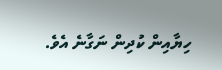ހިޔާއިން ކުދިން ނަގާނެ އެވެ.